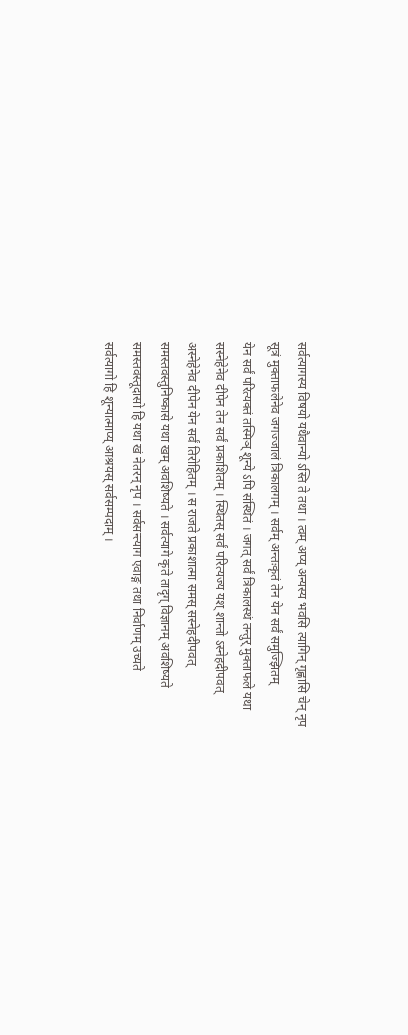सर्वत्यागस्य विषयो यथैवान्यो ऽस्ति ते तथा । त्वम् अप्य् अन्यस्य भवसि त्यागिन् गृह्णासि चेन् नृप
सूत्रं मुक्ताफलेनेव जगज्जालं त्रिकालगम् । सर्वम् अन्तःकृतं तेन येन सर्वं समुज्झितम्
येन सर्वं परित्यक्तं तस्मिञ् शून्ये ऽपि संस्थितं । जगत् सर्वं त्रिकालस्थं तन्तुर् मुक्ताफले यथा
सस्नेहेनेव दीपेन तेन सर्वं प्रकाशितम् । स्थितस् सर्वं परित्यज्य यश् शान्तो ऽस्नेहदीपवत्
अस्नेहेनेव दीपेन येन सर्वं तिरोहितम् । स राजते प्रकाशात्मा समस् सस्नेहदीपवत्
समस्तवस्तुनिष्कासे यथा खम् अवशिष्यते । सर्वत्यागे कृते तादृग् विज्ञानम् अवशिष्यते
समस्तवस्तूदासो हि यथा खं नेतरन् नृप । सर्वसन्त्याग एवाङ्ग तथा निर्वाणम् उच्यते
सर्वत्यागो हि शून्यात्माप्य् आश्रयस् सर्वसम्पदाम् ।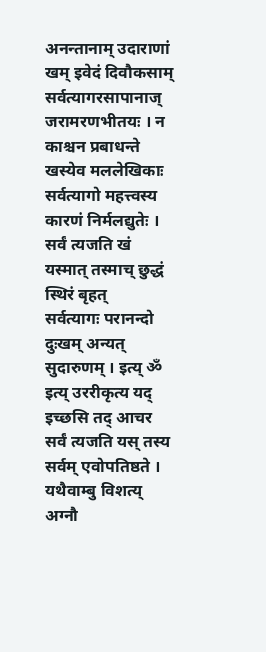अनन्तानाम् उदाराणां खम् इवेदं दिवौकसाम्
सर्वत्यागरसापानाज् जरामरणभीतयः । न काश्चन प्रबाधन्ते खस्येव मललेखिकाः
सर्वत्यागो महत्त्वस्य कारणं निर्मलद्युतेः । सर्वं त्यजति खं यस्मात् तस्माच् छुद्धं स्थिरं बृहत्
सर्वत्यागः परानन्दो दुःखम् अन्यत् सुदारुणम् । इत्य् ॐ इत्य् उररीकृत्य यद् इच्छसि तद् आचर
सर्वं त्यजति यस् तस्य सर्वम् एवोपतिष्ठते । यथैवाम्बु विशत्य् अग्नौ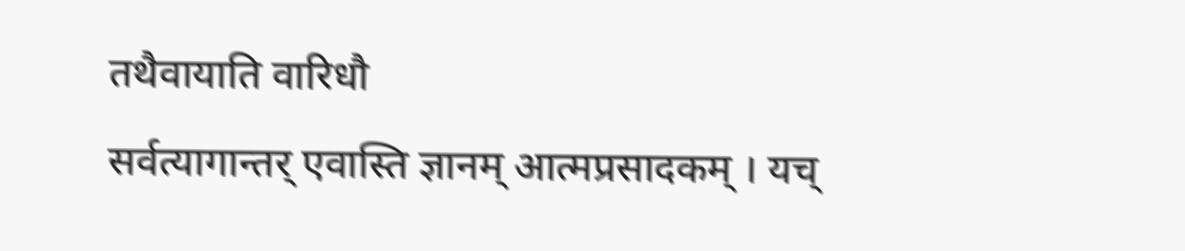तथैवायाति वारिधौ
सर्वत्यागान्तर् एवास्ति ज्ञानम् आत्मप्रसादकम् । यच्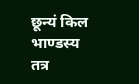छून्यं किल भाण्डस्य तत्र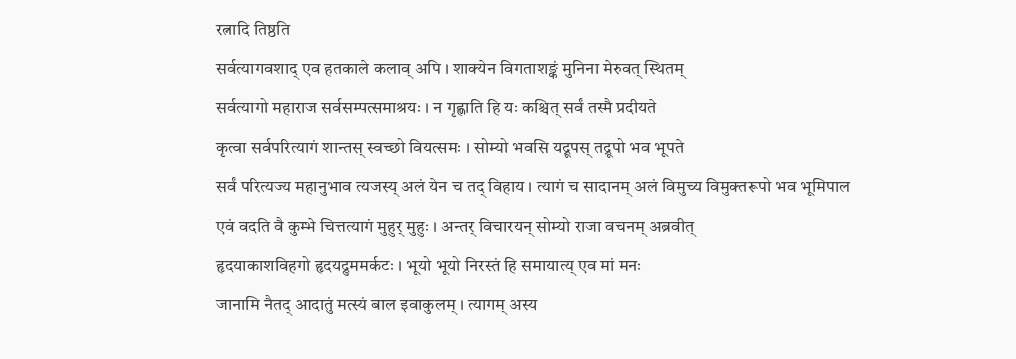रत्नादि तिष्ठति
सर्वत्यागवशाद् एव हतकाले कलाव् अपि । शाक्येन विगताशङ्कं मुनिना मेरुवत् स्थितम्
सर्वत्यागो महाराज सर्वसम्पत्समाश्रयः । न गृह्णाति हि यः कश्चित् सर्वं तस्मै प्रदीयते
कृत्वा सर्वपरित्यागं शान्तस् स्वच्छो वियत्समः । सोम्यो भवसि यद्रूपस् तद्रूपो भव भूपते
सर्वं परित्यज्य महानुभाव त्यजस्य् अलं येन च तद् विहाय । त्यागं च सादानम् अलं विमुच्य विमुक्तरूपो भव भूमिपाल
एवं वदति वै कुम्भे चित्तत्यागं मुहुर् मुहुः । अन्तर् विचारयन् सोम्यो राजा वचनम् अब्रवीत्
हृदयाकाशविहगो हृदयद्रुममर्कटः । भूयो भूयो निरस्तं हि समायात्य् एव मां मनः
जानामि नैतद् आदातुं मत्स्यं बाल इवाकुलम् । त्यागम् अस्य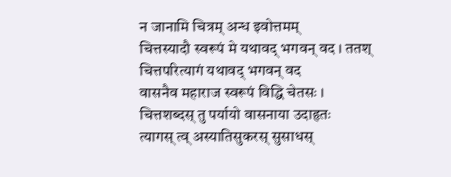न जानामि चित्रम् अन्ध इवोत्तमम्
चित्तस्यादौ स्वरूपं मे यथावद् भगवन् वद । ततश् चित्तपरित्यागं यथावद् भगवन् वद
वासनैव महाराज स्वरूपं विद्धि चेतसः । चित्तशब्दस् तु पर्यायो वासनाया उदाहृतः
त्यागस् त्व् अस्यातिसुकरस् सुसाधस्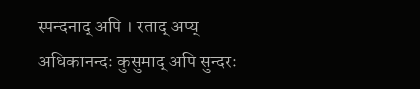स्पन्दनाद् अपि । रताद् अप्य् अधिकानन्दः कुसुमाद् अपि सुन्दरः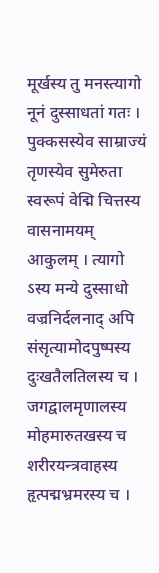मूर्खस्य तु मनस्त्यागो नूनं दुस्साधतां गतः । पुक्कसस्येव साम्राज्यं तृणस्येव सुमेरुता
स्वरूपं वेद्मि चित्तस्य वासनामयम् आकुलम् । त्यागो ऽस्य मन्ये दुस्साधो वज्रनिर्दलनाद् अपि
संसृत्यामोदपुष्पस्य दुःखतैलतिलस्य च । जगद्वालमृणालस्य मोहमारुतखस्य च
शरीरयन्त्रवाहस्य हृत्पद्मभ्रमरस्य च ।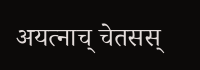अयत्नाच् चेतसस्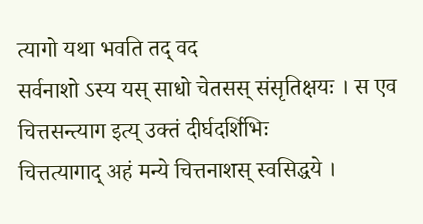त्यागो यथा भवति तद् वद
सर्वनाशो ऽस्य यस् साधो चेतसस् संसृतिक्षयः । स एव चित्तसन्त्याग इत्य् उक्तं दीर्घदर्शिभिः
चित्तत्यागाद् अहं मन्ये चित्तनाशस् स्वसिद्धये ।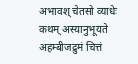अभावश् चेतसो व्याधेः कथम् अस्यानुभूयते
अहम्बीजद्रुमं चित्तं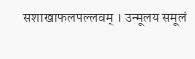सशाखाफलपल्लवम् । उन्मूलय समूलं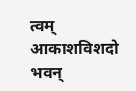त्वम् आकाशविशदो भवन्